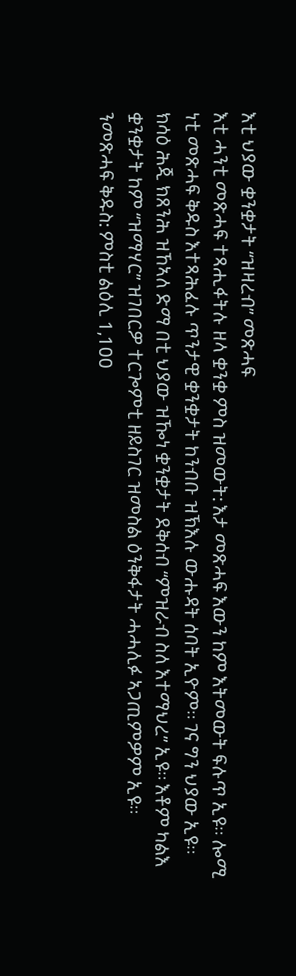እቲ ህያው ቋንቋታት “ዝዛረብ” መጽሓፍ
እቲ ሓንቲ መጽሓፍ ተጻሒፋትሉ ዘላ ቋንቋ ምስ ዝመውት: እታ መጽሓፍ እውን ከም እትመውት ፍሉጥ ኢዩ። ሎሚ ነቲ መጽሓፍ ቅዱስ እተጻሕፈሉ ጥንታዊ ቋንቋታት ከንብቡ ዝኽእሉ ውሑዳት ሰባት ኢዮም። ገና ግን ህያው ኢዩ። ክሳዕ ሕጂ ክጸንሕ ዝኸኣለ ድማ በቲ ህያው ዝዀነ ቋንቋታት ደቅሰብ “ምዝራብ ስለ እተማህረ” ኢዩ። እቶም ካልእ ቋንቋታት ከም “ዝማሃር” ዝገበርዎ ተርጐምቲ ዘይስገር ዝመስል ዕንቅፋታት ሓሓሊፉ ኣጋጢምዎም ኢዩ።
ንመጽሓፍ ቅዱስ: ምስቲ ልዕሊ 1,100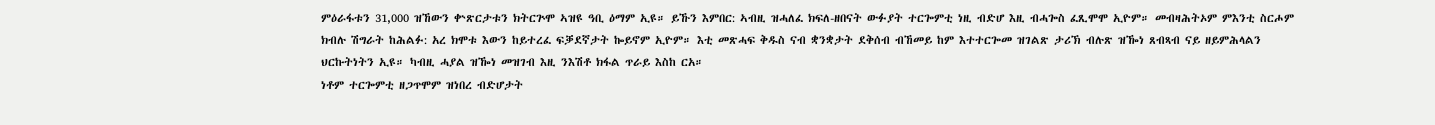ምዕራፋቱን 31,000 ዝኸውን ቍጽርታቱን ክትርጕሞ ኣዝዩ ዓቢ ዕማም ኢዩ። ይኹን እምበር: ኣብዚ ዝሓለፈ ክፍለ-ዘበናት ውፉያት ተርጐምቲ ነዚ ብድሆ እዚ ብሓጐስ ፈጺሞሞ ኢዮም። መብዛሕትኦም ምእንቲ ስርሖም ክብሉ ሽግራት ከሕልፉ: አረ ክሞቱ እውን ከይተረፈ ፍቓደኛታት ኰይኖም ኢዮም። እቲ መጽሓፍ ቅዱስ ናብ ቋንቋታት ደቅሰብ ብኸመይ ከም እተተርጐመ ዝገልጽ ታሪኽ ብሉጽ ዝዀነ ጸብጻብ ናይ ዘይምሕላልን ህርኩትነትን ኢዩ። ካብዚ ሓያል ዝዀነ መዝገብ እዚ ንእሽቶ ክፋል ጥራይ እስከ ርአ።
ነቶም ተርጐምቲ ዘጋጥሞም ዝነበረ ብድሆታት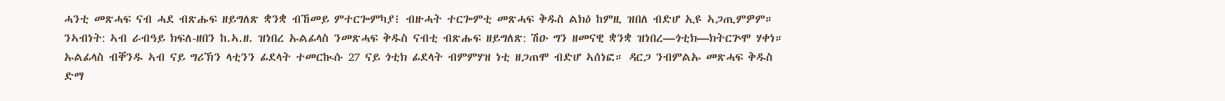ሓንቲ መጽሓፍ ናብ ሓደ ብጽሑፍ ዘይግለጽ ቋንቋ ብኸመይ ምተርጐምካያ፧ ብዙሓት ተርጐምቲ መጽሓፍ ቅዱስ ልክዕ ከምዚ ዝበለ ብድሆ ኢዩ ኣጋጢምዎም። ንኣብነት: ኣብ ራብዓይ ክፍለ-ዘበን ከ.ኣ.ዘ. ዝነበረ ኡልፊላስ ንመጽሓፍ ቅዱስ ናብቲ ብጽሑፍ ዘይግለጽ: ሽዑ ግን ዘመናዊ ቋንቋ ዝነበረ—ጎቲክ—ክትርጕሞ ሃቀነ። ኡልፊላስ ብቐንዱ ኣብ ናይ ግሪኽን ላቲንን ፊደላት ተመርኲሱ 27 ናይ ጎቲክ ፊደላት ብምምሃዝ ነቲ ዘጋጠሞ ብድሆ ኣሰነፎ። ዳርጋ ንብምልኡ መጽሓፍ ቅዱስ ድማ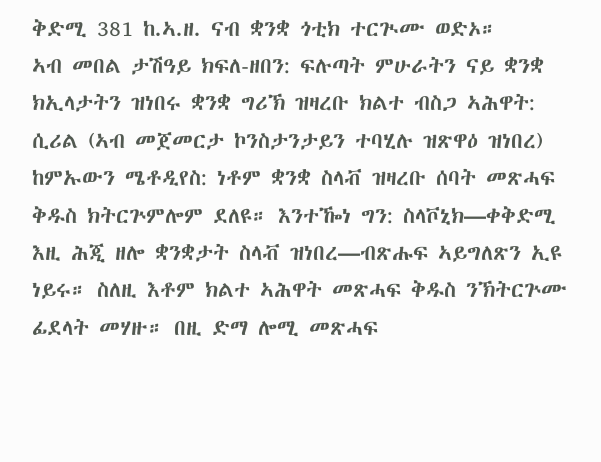ቅድሚ 381 ከ.ኣ.ዘ. ናብ ቋንቋ ጎቲክ ተርጒሙ ወድኦ።
ኣብ መበል ታሽዓይ ክፍለ-ዘበን: ፍሉጣት ምሁራትን ናይ ቋንቋ ክኢላታትን ዝነበሩ ቋንቋ ግሪኽ ዝዛረቡ ክልተ ብስጋ ኣሕዋት: ሲሪል (ኣብ መጀመርታ ኮንስታንታይን ተባሂሉ ዝጽዋዕ ዝነበረ) ከምኡውን ሜቶዲየስ: ነቶም ቋንቋ ስላቭ ዝዛረቡ ሰባት መጽሓፍ ቅዱስ ክትርጕምሎም ደለዩ። እንተዀነ ግን: ስላቮኒክ—ቀቅድሚ እዚ ሕጂ ዘሎ ቋንቋታት ስላቭ ዝነበረ—ብጽሑፍ ኣይግለጽን ኢዩ ነይሩ። ስለዚ እቶም ክልተ ኣሕዋት መጽሓፍ ቅዱስ ንኽትርጕሙ ፊደላት መሃዙ። በዚ ድማ ሎሚ መጽሓፍ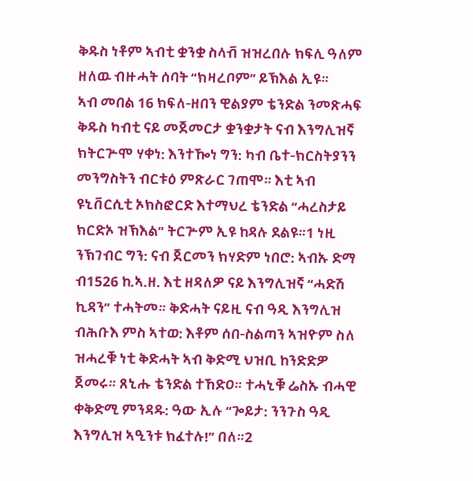ቅዱስ ነቶም ኣብቲ ቋንቋ ስላቭ ዝዝረበሉ ክፍሊ ዓለም ዘለዉ ብዙሓት ሰባት “ክዛረቦም” ይኽእል ኢዩ።
ኣብ መበል 16 ክፍለ-ዘበን ዊልያም ቴንድል ንመጽሓፍ ቅዱስ ካብቲ ናይ መጀመርታ ቋንቋታት ናብ እንግሊዝኛ ክትርጕሞ ሃቀነ: እንተዀነ ግን: ካብ ቤተ-ክርስትያንን መንግስትን ብርቱዕ ምጽራር ገጠሞ። እቲ ኣብ ዩኒቨርሲቲ ኦክስፎርድ እተማህረ ቴንድል “ሓረስታይ ክርድኦ ዝኽእል” ትርጕም ኢዩ ከዳሉ ደልዩ።1 ነዚ ንኽገብር ግን: ናብ ጀርመን ክሃድም ነበሮ: ኣብኡ ድማ ብ1526 ከ.ኣ.ዘ. እቲ ዘዳለዎ ናይ እንግሊዝኛ “ሓድሽ ኪዳን” ተሓትመ። ቅድሓት ናይዚ ናብ ዓዲ እንግሊዝ ብሕቡእ ምስ ኣተወ: እቶም ሰበ-ስልጣን ኣዝዮም ስለ ዝሓረቑ ነቲ ቅድሓት ኣብ ቅድሚ ህዝቢ ከንድድዎ ጀመሩ። ጸኒሑ ቴንድል ተኸድዐ። ተሓኒቑ ሬስኡ ብሓዊ ቀቅድሚ ምንዳዱ: ዓው ኢሉ “ጐይታ: ንንጉስ ዓዲ እንግሊዝ ኣዒንቱ ክፈተሉ!” በለ።2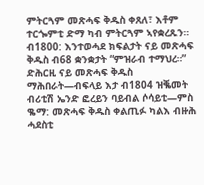ምትርጓም መጽሓፍ ቅዱስ ቀጸለ፣ እቶም ተርጐምቲ ድማ ካብ ምትርጓም ኣየቋረጹን። ብ1800: እንተወሓደ ክፍልታት ናይ መጽሓፍ ቅዱስ ብ68 ቋንቋታት “ምዝራብ ተማህረ።” ድሕርዚ ናይ መጽሓፍ ቅዱስ ማሕበራት—ብፍላይ እታ ብ1804 ዝቘመት ብሪቲሽ ኤንድ ፎረይን ባይብል ሶሳይቲ—ምስ ቈማ: መጽሓፍ ቅዱስ ቀልጢፉ ካልእ ብዙሕ ሓደስቲ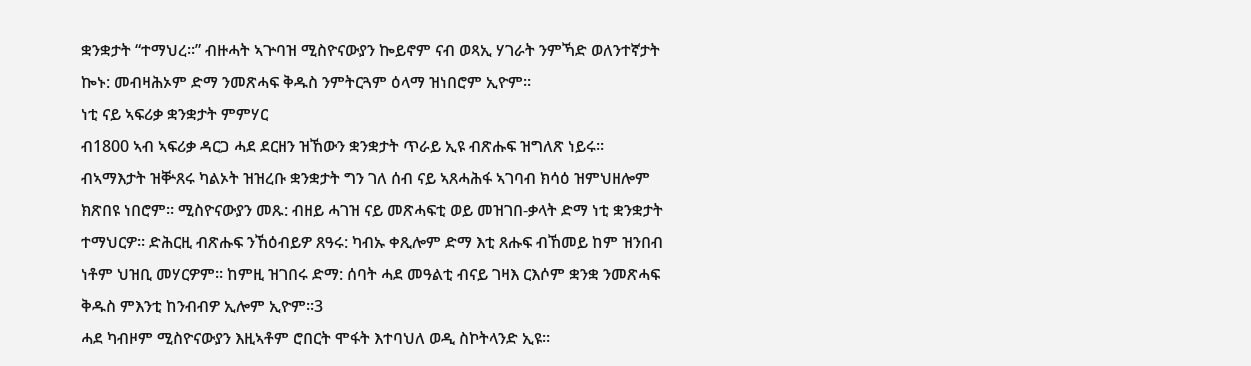ቋንቋታት “ተማህረ።” ብዙሓት ኣጕባዝ ሚስዮናውያን ኰይኖም ናብ ወጻኢ ሃገራት ንምኻድ ወለንተኛታት ኰኑ: መብዛሕኦም ድማ ንመጽሓፍ ቅዱስ ንምትርጓም ዕላማ ዝነበሮም ኢዮም።
ነቲ ናይ ኣፍሪቃ ቋንቋታት ምምሃር
ብ1800 ኣብ ኣፍሪቃ ዳርጋ ሓደ ደርዘን ዝኸውን ቋንቋታት ጥራይ ኢዩ ብጽሑፍ ዝግለጽ ነይሩ። ብኣማእታት ዝቝጸሩ ካልኦት ዝዝረቡ ቋንቋታት ግን ገለ ሰብ ናይ ኣጸሓሕፋ ኣገባብ ክሳዕ ዝምህዘሎም ክጽበዩ ነበሮም። ሚስዮናውያን መጹ: ብዘይ ሓገዝ ናይ መጽሓፍቲ ወይ መዝገበ-ቃላት ድማ ነቲ ቋንቋታት ተማህርዎ። ድሕርዚ ብጽሑፍ ንኸዕብይዎ ጸዓሩ: ካብኡ ቀጺሎም ድማ እቲ ጸሑፍ ብኸመይ ከም ዝንበብ ነቶም ህዝቢ መሃርዎም። ከምዚ ዝገበሩ ድማ: ሰባት ሓደ መዓልቲ ብናይ ገዛእ ርእሶም ቋንቋ ንመጽሓፍ ቅዱስ ምእንቲ ከንብብዎ ኢሎም ኢዮም።3
ሓደ ካብዞም ሚስዮናውያን እዚኣቶም ሮበርት ሞፋት እተባህለ ወዲ ስኮትላንድ ኢዩ።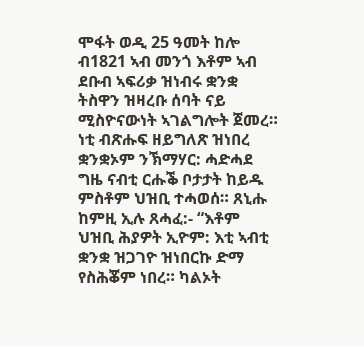ሞፋት ወዲ 25 ዓመት ከሎ ብ1821 ኣብ መንጎ እቶም ኣብ ደቡብ ኣፍሪቃ ዝነብሩ ቋንቋ ትስዋን ዝዛረቡ ሰባት ናይ ሚስዮናውነት ኣገልግሎት ጀመረ። ነቲ ብጽሑፍ ዘይግለጽ ዝነበረ ቋንቋኦም ንኽማሃር: ሓድሓደ ግዜ ናብቲ ርሑቕ ቦታታት ከይዱ ምስቶም ህዝቢ ተሓወሰ። ጸኒሑ ከምዚ ኢሉ ጸሓፈ:- “እቶም ህዝቢ ሕያዎት ኢዮም: እቲ ኣብቲ ቋንቋ ዝጋገዮ ዝነበርኩ ድማ የስሕቖም ነበረ። ካልኦት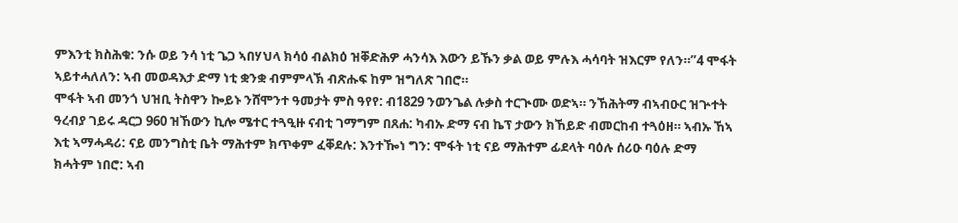ምእንቲ ክስሕቁ: ንሱ ወይ ንሳ ነቲ ጌጋ ኣበሃህላ ክሳዕ ብልክዕ ዝቐድሕዎ ሓንሳእ እውን ይኹን ቃል ወይ ምሉእ ሓሳባት ዝእርም የለን።”4 ሞፋት ኣይተሓለለን: ኣብ መወዳእታ ድማ ነቲ ቋንቋ ብምምላኽ ብጽሑፍ ከም ዝግለጽ ገበሮ።
ሞፋት ኣብ መንጎ ህዝቢ ትስዋን ኰይኑ ንሸሞንተ ዓመታት ምስ ዓየየ: ብ1829 ንወንጌል ሉቃስ ተርጒሙ ወድኣ። ንኸሕትማ ብኣብዑር ዝጕተት ዓረብያ ገይሩ ዳርጋ 960 ዝኸውን ኪሎ ሜተር ተጓዒዙ ናብቲ ገማግም በጸሐ: ካብኡ ድማ ናብ ኬፕ ታውን ክኸይድ ብመርከብ ተጓዕዘ። ኣብኡ ኸኣ እቲ ኣማሓዳሪ: ናይ መንግስቲ ቤት ማሕተም ክጥቀም ፈቐደሉ: እንተዀነ ግን: ሞፋት ነቲ ናይ ማሕተም ፊደላት ባዕሉ ሰሪዑ ባዕሉ ድማ ክሓትም ነበሮ: ኣብ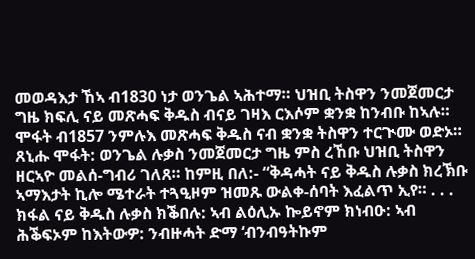መወዳእታ ኸኣ ብ1830 ነታ ወንጌል ኣሕተማ። ህዝቢ ትስዋን ንመጀመርታ ግዜ ክፍሊ ናይ መጽሓፍ ቅዱስ ብናይ ገዛእ ርእሶም ቋንቋ ከንብቡ ከኣሉ። ሞፋት ብ1857 ንምሉእ መጽሓፍ ቅዱስ ናብ ቋንቋ ትስዋን ተርጒሙ ወድኦ።
ጸኒሑ ሞፋት: ወንጌል ሉቃስ ንመጀመርታ ግዜ ምስ ረኸቡ ህዝቢ ትስዋን ዘርኣዮ መልሰ-ግብሪ ገለጸ። ከምዚ በለ:- “ቅዳሓት ናይ ቅዱስ ሉቃስ ክረኽቡ ኣማእታት ኪሎ ሜተራት ተጓዒዞም ዝመጹ ውልቀ-ሰባት እፈልጥ ኢየ። . . . ክፋል ናይ ቅዱስ ሉቃስ ክቕበሉ: ኣብ ልዕሊኡ ኰይኖም ክነብዑ: ኣብ ሕቕፍኦም ከእትውዎ: ንብዙሓት ድማ ‘ብንብዓትኩም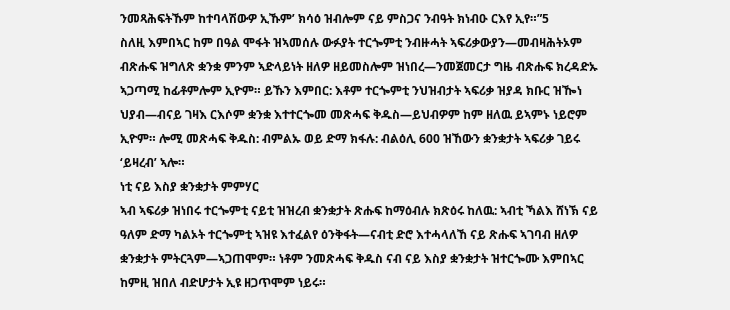ንመጻሕፍትኹም ከተባላሽውዎ ኢኹም’ ክሳዕ ዝብሎም ናይ ምስጋና ንብዓት ክነብዑ ርእየ ኢየ።”5
ስለዚ እምበኣር ከም በዓል ሞፋት ዝኣመሰሉ ውፉያት ተርጐምቲ ንብዙሓት ኣፍሪቃውያን—መብዛሕትኦም ብጽሑፍ ዝግለጽ ቋንቋ ምንም ኣድላይነት ዘለዎ ዘይመስሎም ዝነበረ—ንመጀመርታ ግዜ ብጽሑፍ ክረዳድኡ ኣጋጣሚ ከፊቶምሎም ኢዮም። ይኹን እምበር: እቶም ተርጐምቲ ንህዝብታት ኣፍሪቃ ዝያዳ ክቡር ዝዀነ ህያብ—ብናይ ገዛእ ርእሶም ቋንቋ እተተርጐመ መጽሓፍ ቅዱስ—ይህብዎም ከም ዘለዉ ይኣምኑ ነይሮም ኢዮም። ሎሚ መጽሓፍ ቅዱስ: ብምልኡ ወይ ድማ ክፋሉ: ብልዕሊ 600 ዝኸውን ቋንቋታት ኣፍሪቃ ገይሩ ‘ይዛረብ’ ኣሎ።
ነቲ ናይ እስያ ቋንቋታት ምምሃር
ኣብ ኣፍሪቃ ዝነበሩ ተርጐምቲ ናይቲ ዝዝረብ ቋንቋታት ጽሑፍ ከማዕብሉ ክጽዕሩ ከለዉ: ኣብቲ ኻልእ ሸነኽ ናይ ዓለም ድማ ካልኦት ተርጐምቲ ኣዝዩ እተፈልየ ዕንቅፋት—ናብቲ ድሮ እተሓላለኸ ናይ ጽሑፍ ኣገባብ ዘለዎ ቋንቋታት ምትርጓም—ኣጋጠሞም። ነቶም ንመጽሓፍ ቅዱስ ናብ ናይ እስያ ቋንቋታት ዝተርጐሙ እምበኣር ከምዚ ዝበለ ብድሆታት ኢዩ ዘጋጥሞም ነይሩ።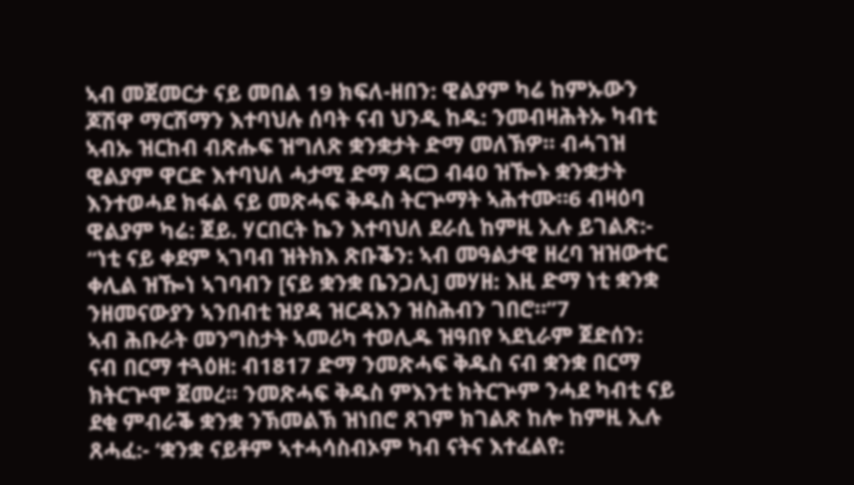ኣብ መጀመርታ ናይ መበል 19 ክፍለ-ዘበን: ዊልያም ካሬ ከምኡውን ጆሽዋ ማርሽማን እተባህሉ ሰባት ናብ ህንዲ ከዱ: ንመብዛሕትኡ ካብቲ ኣብኡ ዝርከብ ብጽሑፍ ዝግለጽ ቋንቋታት ድማ መለኽዎ። ብሓገዝ ዊልያም ዋርድ እተባህለ ሓታሚ ድማ ዳርጋ ብ40 ዝዀኑ ቋንቋታት እንተወሓደ ክፋል ናይ መጽሓፍ ቅዱስ ትርጕማት ኣሕተሙ።6 ብዛዕባ ዊልያም ካሬ: ጀይ. ሃርበርት ኬን እተባህለ ደራሲ ከምዚ ኢሉ ይገልጽ:- “ነቲ ናይ ቀደም ኣገባብ ዝትክእ ጽቡቕን: ኣብ መዓልታዊ ዘረባ ዝዝውተር ቀሊል ዝዀነ ኣገባብን [ናይ ቋንቋ ቤንጋሊ] መሃዘ: እዚ ድማ ነቲ ቋንቋ ንዘመናውያን ኣንበብቲ ዝያዳ ዝርዳእን ዝስሕብን ገበሮ።”7
ኣብ ሕቡራት መንግስታት ኣመሪካ ተወሊዱ ዝዓበየ ኣደኒራም ጀድሰን: ናብ በርማ ተጓዕዘ: ብ1817 ድማ ንመጽሓፍ ቅዱስ ናብ ቋንቋ በርማ ክትርጕሞ ጀመረ። ንመጽሓፍ ቅዱስ ምእንቲ ክትርጕም ንሓደ ካብቲ ናይ ደቂ ምብራቕ ቋንቋ ንኽመልኽ ዝነበሮ ጸገም ክገልጽ ከሎ ከምዚ ኢሉ ጸሓፈ:- ‘ቋንቋ ናይቶም ኣተሓሳስብኦም ካብ ናትና እተፈልየ: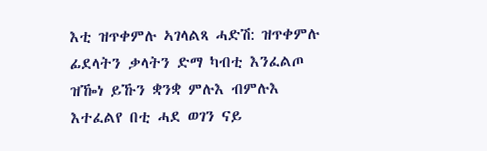እቲ ዝጥቀምሉ ኣገላልጻ ሓድሽ: ዝጥቀምሉ ፊደላትን ቃላትን ድማ ካብቲ እንፈልጦ ዝዀነ ይኹን ቋንቋ ምሉእ ብምሉእ እተፈልየ በቲ ሓደ ወገን ናይ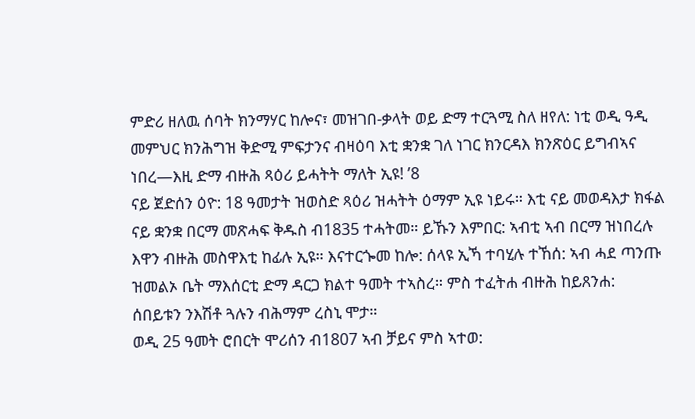ምድሪ ዘለዉ ሰባት ክንማሃር ከሎና፣ መዝገበ-ቃላት ወይ ድማ ተርጓሚ ስለ ዘየለ: ነቲ ወዲ ዓዲ መምህር ክንሕግዝ ቅድሚ ምፍታንና ብዛዕባ እቲ ቋንቋ ገለ ነገር ክንርዳእ ክንጽዕር ይግብኣና ነበረ—እዚ ድማ ብዙሕ ጻዕሪ ይሓትት ማለት ኢዩ! ’8
ናይ ጀድሰን ዕዮ: 18 ዓመታት ዝወስድ ጻዕሪ ዝሓትት ዕማም ኢዩ ነይሩ። እቲ ናይ መወዳእታ ክፋል ናይ ቋንቋ በርማ መጽሓፍ ቅዱስ ብ1835 ተሓትመ። ይኹን እምበር: ኣብቲ ኣብ በርማ ዝነበረሉ እዋን ብዙሕ መስዋእቲ ከፊሉ ኢዩ። እናተርጐመ ከሎ: ሰላዩ ኢኻ ተባሂሉ ተኸሰ: ኣብ ሓደ ጣንጡ ዝመልኦ ቤት ማእሰርቲ ድማ ዳርጋ ክልተ ዓመት ተኣስረ። ምስ ተፈትሐ ብዙሕ ከይጸንሐ: ሰበይቱን ንእሽቶ ጓሉን ብሕማም ረስኒ ሞታ።
ወዲ 25 ዓመት ሮበርት ሞሪሰን ብ1807 ኣብ ቻይና ምስ ኣተወ: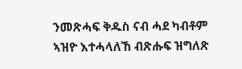ንመጽሓፍ ቅዱስ ናብ ሓደ ካብቶም ኣዝዮ እተሓላለኸ ብጽሑፍ ዝግለጽ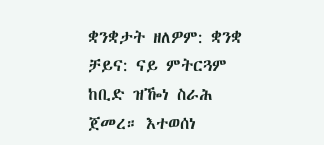ቋንቋታት ዘለዎም: ቋንቋ ቻይና: ናይ ምትርጓም ከቢድ ዝዀነ ስራሕ ጀመረ። እተወሰነ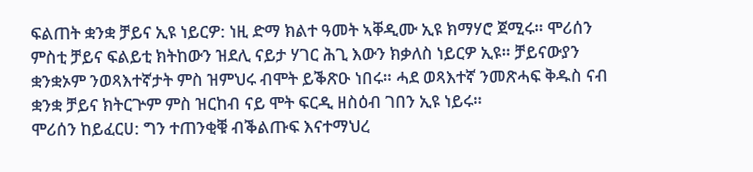ፍልጠት ቋንቋ ቻይና ኢዩ ነይርዎ: ነዚ ድማ ክልተ ዓመት ኣቐዲሙ ኢዩ ክማሃሮ ጀሚሩ። ሞሪሰን ምስቲ ቻይና ፍልይቲ ክትከውን ዝደሊ ናይታ ሃገር ሕጊ እውን ክቃለስ ነይርዎ ኢዩ። ቻይናውያን ቋንቋኦም ንወጻእተኛታት ምስ ዝምህሩ ብሞት ይቕጽዑ ነበሩ። ሓደ ወጻእተኛ ንመጽሓፍ ቅዱስ ናብ ቋንቋ ቻይና ክትርጕም ምስ ዝርከብ ናይ ሞት ፍርዲ ዘስዕብ ገበን ኢዩ ነይሩ።
ሞሪሰን ከይፈርሀ: ግን ተጠንቂቑ ብቕልጡፍ እናተማህረ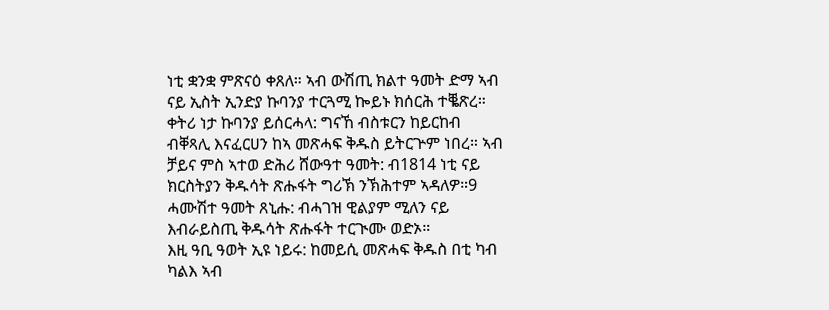ነቲ ቋንቋ ምጽናዕ ቀጸለ። ኣብ ውሽጢ ክልተ ዓመት ድማ ኣብ ናይ ኢስት ኢንድያ ኩባንያ ተርጓሚ ኰይኑ ክሰርሕ ተቘጽረ። ቀትሪ ነታ ኩባንያ ይሰርሓላ: ግናኸ ብስቱርን ከይርከብ ብቐጻሊ እናፈርሀን ከኣ መጽሓፍ ቅዱስ ይትርጕም ነበረ። ኣብ ቻይና ምስ ኣተወ ድሕሪ ሸውዓተ ዓመት: ብ1814 ነቲ ናይ ክርስትያን ቅዱሳት ጽሑፋት ግሪኽ ንኽሕተም ኣዳለዎ።9 ሓሙሽተ ዓመት ጸኒሑ: ብሓገዝ ዊልያም ሚለን ናይ እብራይስጢ ቅዱሳት ጽሑፋት ተርጒሙ ወድኦ።
እዚ ዓቢ ዓወት ኢዩ ነይሩ: ከመይሲ መጽሓፍ ቅዱስ በቲ ካብ ካልእ ኣብ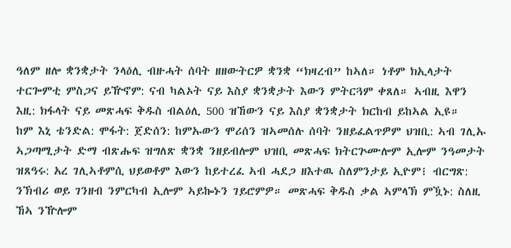ዓለም ዘሎ ቋንቋታት ንላዕሊ ብዙሓት ሰባት ዘዘውትርዎ ቋንቋ “ክዛረብ” ከኣለ። ነቶም ክኢላታት ተርጐምቲ ምስጋና ይዅኖም: ናብ ካልኦት ናይ እስያ ቋንቋታት እውን ምትርጓም ቀጸለ። ኣብዚ እዋን እዚ: ክፋላት ናይ መጽሓፍ ቅዱስ ብልዕሊ 500 ዝኸውን ናይ እስያ ቋንቋታት ክርከብ ይከኣል ኢዩ።
ከም እኒ ቴንድል: ሞፋት: ጀድሰን: ከምኡውን ሞሪሰን ዝኣመሰሉ ሰባት ንዘይፈልጥዎም ህዝቢ: ኣብ ገሊኡ ኣጋጣሚታት ድማ ብጽሑፍ ዝግለጽ ቋንቋ ንዘይብሎም ህዝቢ መጽሓፍ ክትርጕሙሎም ኢሎም ንዓመታት ዝጸዓሩ: አረ ገሊኣቶምሲ ህይወቶም እውን ከይተረፈ ኣብ ሓደጋ ዘእተዉ ስለምንታይ ኢዮም፧ ብርግጽ: ንኽብሪ ወይ ገንዘብ ንምርካብ ኢሎም ኣይኰኑን ገይሮምዎ። መጽሓፍ ቅዱስ ቃል ኣምላኽ ምዃኑ: ስለዚ ኸኣ ንዅሎም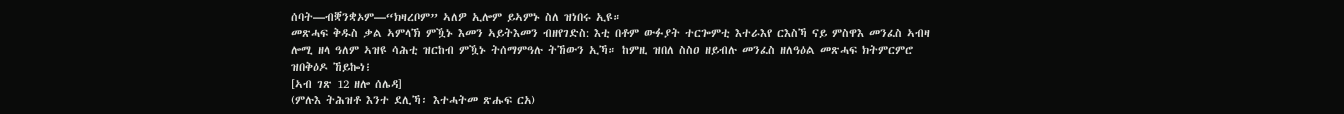ሰባት—ብቛንቋኦም—“ክዛረቦም” ኣለዎ ኢሎም ይኣምኑ ስለ ዝነበሩ ኢዩ።
መጽሓፍ ቅዱስ ቃል ኣምላኽ ምዃኑ እመን ኣይትእመን ብዘየገድስ: እቲ በቶም ውፉያት ተርጐምቲ እተራእየ ርእስኻ ናይ ምስዋእ መንፈስ ኣብዛ ሎሚ ዘላ ዓለም ኣዝዩ ሳሕቲ ዝርከብ ምዃኑ ትሰማምዓሉ ትኸውን ኢኻ። ከምዚ ዝበለ ስስዐ ዘይብሉ መንፈስ ዘለዓዕል መጽሓፍ ክትምርምሮ ዝበቅዕዶ ኸይኰነ፧
[ኣብ ገጽ 12 ዘሎ ሰሌዳ]
(ምሉእ ትሕዝቶ እንተ ደሊኻ፡ እተሓትመ ጽሑፍ ርአ)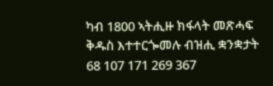ካብ 1800 ኣትሒዙ ክፋላት መጽሓፍ ቅዱስ እተተርጐመሉ ብዝሒ ቋንቋታት
68 107 171 269 367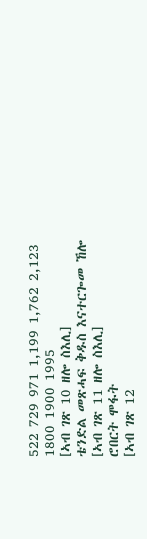522 729 971 1,199 1,762 2,123
1800 1900 1995
[ኣብ ገጽ 10 ዘሎ ስእሊ]
ቴንድል መጽሓፍ ቅዱስ እናተርጐመ ኸሎ
[ኣብ ገጽ 11 ዘሎ ስእሊ]
ሮበርት ሞፋት
[ኣብ ገጽ 12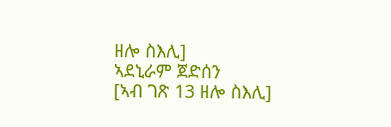ዘሎ ስእሊ]
ኣደኒራም ጀድሰን
[ኣብ ገጽ 13 ዘሎ ስእሊ]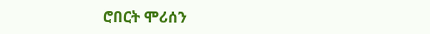ሮበርት ሞሪሰን